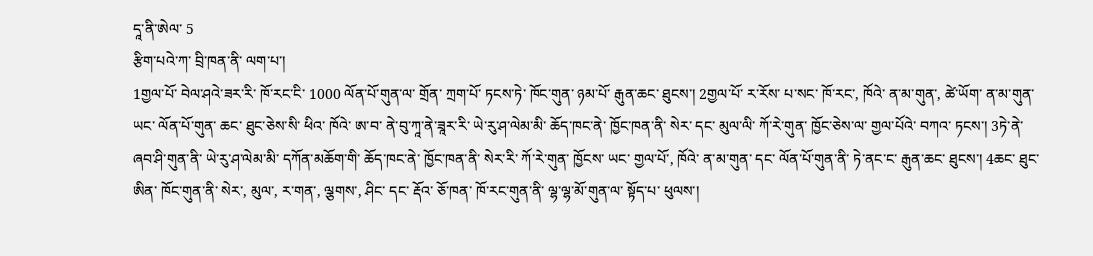དཱ་ནི་ཨེལ་ 5
རྩིག་པའེ་ཀ་ བྲི་ཁན་ནི་ ལག་པ་།
1གྱལ་པོ་ བེལ་ཤའེ་ཟར་རི་ ཁོ་རང་ངི་ 1000 ལོན་པོ་གུན་ལ་ གྲོན་ ཀྲག་པོ་ ཏངས་ཏེ་ ཁོང་གུན་ ཉམ་པོ་ རྒུན་ཆང་ ཐུངས་། 2གྱལ་པོ་ ར་རོས་ པ་སང་ ཁོ་རང་, ཁོའེ་ ན་མ་གུན་, ཚེ་ཡོག་ ན་མ་གུན་ ཡང་ ལོན་པོ་གུན་ ཆང་ ཐུང་ཅེས་སི་ ཕིའ་ ཁོའེ་ ཨ་བ་ ནེ་བུ་ཀཱ་ནེ་ཟཱར་རི་ ཡེ་རུ་ཤ་ལེམ་མི་ ཆོད་ཁང་ནེ་ ཁྱོང་ཁན་ནི་ སེར་ དང་ མུལ་ལི་ ཀོ་རེ་གུན་ ཁྱོང་ཅེས་ལ་ གྱལ་པོའེ་ བཀའ་ ཏངས་། 3ཏེ་ནེ་ ཞབ་ཤི་གུན་ནི་ ཡེ་རུ་ཤ་ལེམ་མི་ དཀོན་མཆོག་གི་ ཆོད་ཁང་ནེ་ ཁྱོང་ཁན་ནི་ སེར་རི་ ཀོ་རེ་གུན་ ཁྱོངས་ ཡང་ གྱལ་པོ་, ཁོའེ་ ན་མ་གུན་ དང་ ལོན་པོ་གུན་ནི་ ཏེ་ནང་ང་ རྒུན་ཆང་ ཐུངས་། 4ཆང་ ཐུང་ཨིན་ ཁོང་གུན་ནི་ སེར་, མུལ་, ར་གན་, ལྕགས་, ཤིང་ དང་ རྡོའ་ ཅོ་ཁན་ ཁོ་རང་གུན་ནི་ ལྷ་ལྷ་མོ་གུན་ལ་ སྟོད་པ་ ཕུལས་།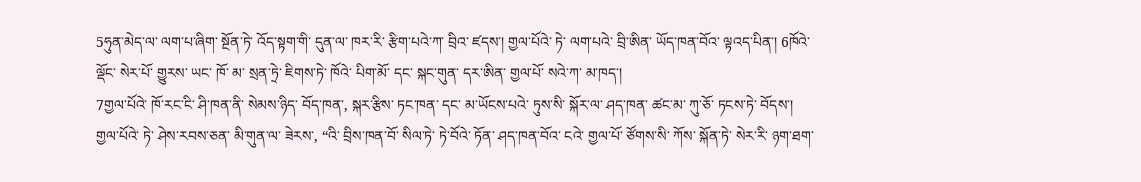5ཧུན་མེད་ལ་ ལག་པ་ཞིག་ སྔོན་ཏེ་ འོད་སྟག་གི་ དུན་ལ་ ཁར་རི་ རྩིག་པའེ་ཀ་ བྲིའ་ ཛདས་། གྱལ་པོའེ་ ཏེ་ ལག་པའེ་ བྲི་ཨིན་ ཡོད་ཁན་བོའ་ ལྟའད་པིན་། 6ཁོའེ་ ལྡོང་ སེར་པོ་ གྱུརས་ ཡང་ ཁོ་ མ་ སྲན་ཏྲེ་ ཇིགས་ཏེ་ ཁོའེ་ པིག་མོ་ དང་ སྐང་གུན་ དར་ཨིན་ གྱལ་པོ་ སའེ་ཀ་ མ་ཁད་།
7གྱལ་པོའེ་ ཁོ་རང་ངི་ ཤི་ཁན་ནི་ སེམས་ཉིད་ བོད་ཁན་, སྐར་རྩིས་ ཏང་ཁན་ དང་ མ་ཡོངས་པའེ་ ཏུས་སི་ སྐོར་ལ་ ཤད་ཁན་ ཚང་མ་ ཀུ་ཅོ་ ཏངས་ཏེ་ བོདས་། གྱལ་པོའེ་ ཏེ་ ཤེས་རབས་ཅན་ མི་གུན་ལ་ ཟེརས་, “འི་ བྲིས་ཁན་བོ་ སིལ་ཏེ་ ཏེ་བོའེ་ ཏོན་ ཤད་ཁན་བོའ་ ངའེ་ གྱལ་པོ་ ཙོགས་སི་ ཀོས་ སྐོན་ཏེ་ སེར་རི་ ཉག་ཐག་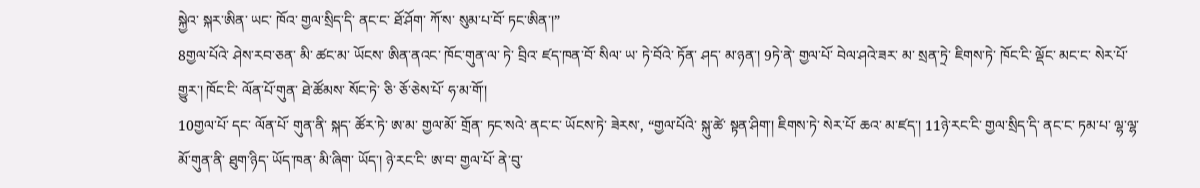སྐྱེའ་ སྐར་ཨིན་ ཡང་ ཁོའ་ གྱལ་སྲིད་དི་ ནང་ང་ ཐོ་ཤོག་ ཀོ་ས་ སུམ་པ་བོ་ ཏང་ཨིན་།”
8གྱལ་པོའེ་ ཤེས་རབ་ཅན་ མི་ ཚང་མ་ ཡོངས་ ཨིན་ནའང་ ཁོང་གུན་ལ་ ཏེ་ བྲིའ་ ཛད་ཁན་བོ་ སིལ་ ཡ་ ཏེ་བོའེ་ ཏོན་ ཤད་ མ་ཉན་། 9ཏེ་ནེ་ གྱལ་པོ་ བེལ་ཤའེ་ཟར་ མ་ སྲན་ཏྲེ་ ཇིགས་ཏེ་ ཁོང་ངི་ ལྡོང་ མང་ང་ སེར་པོ་ གྱུར་། ཁོང་ངི་ ལོན་པོ་གུན་ ཐེ་ཚོམས་ སོང་ཏེ་ ཅི་ ཅོ་ཅེས་པོ་ ཧ་མ་གོ་།
10གྱལ་པོ་ དང་ ལོན་པོ་ གུན་ནི་ སྐད་ ཚོར་ཏེ་ ཨ་མ་ གྱལ་མོ་ གྲོན་ ཏང་སའེ་ ནང་ང་ ཡོངས་ཏེ་ ཟེརས་, “གྱལ་པོའེ་ སྐུ་ཚེ་ སྟན་ཤིག་། ཇིགས་ཏེ་ སེར་པོ་ ཆའ་ མ་ཛད་། 11ཉེ་རང་ངི་ གྱལ་སྲིད་དི་ ནང་ང་ ཏམ་པ་ ལྷ་ལྷ་མོ་གུན་ནི་ ཐུག་ཉིད་ ཡོད་ཁན་ མི་ཞིག་ ཡོད་། ཉེ་རང་ངི་ ཨ་བ་ གྱལ་པོ་ ནེ་བུ་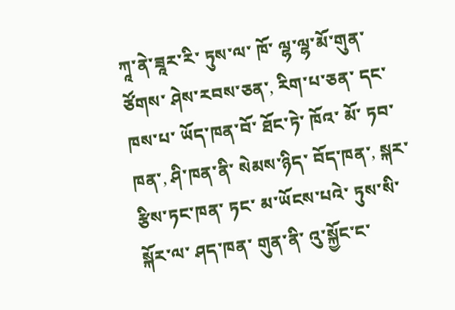ཀཱ་ནེ་ཟཱར་རི་ ཏུས་ལ་ ཁོ་ ལྷ་ལྷ་མོ་གུན་ ཙོགས་ ཤེས་རབས་ཅན་, རིག་པ་ཅན་ དང་ ཁས་པ་ ཡོད་ཁན་བོ་ ཐོང་ཏེ་ ཁོའ་ མོ་ ཏབ་ཁན་, ཤི་ཁན་ནི་ སེམས་ཉིད་ བོད་ཁན་, སྐར་རྩིས་ཏང་ཁན་ ཏང་ མ་ཡོངས་པའེ་ ཏུས་སི་ སྐོར་ལ་ ཤད་ཁན་ གུན་ནི་ འུ་སྐྱོང་ང་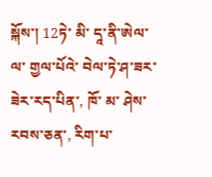སྐོས་། 12ཏེ་ མི་ དཱ་ནི་ཨེལ་ལ་ གྱལ་པོའེ་ བེལ་ཏེ་ཤ་ཟར་ ཟེར་རད་པིན་, ཁོ་ མ་ ཤེས་རབས་ཅན་, རིག་པ་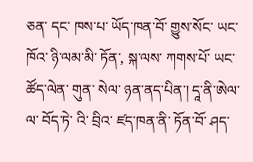ཅན་ དང་ ཁས་པ་ ཡོད་ཁན་བོ་ གྱུས་སོང་ ཡང་ ཁོའ་ ཉི་ལམ་མི་ ཏོན་, སྐ་ལས་ ཀགས་པོ་ ཡང་ ཚོད་ལེན་ གུན་ སེལ་ ཉན་ནད་པིན་། དཱ་ནི་ཨེལ་ལ་ བོད་ཏེ་ འི་ བྲིའ་ ཛད་ཁན་ནི་ ཏོན་བོ་ ཤད་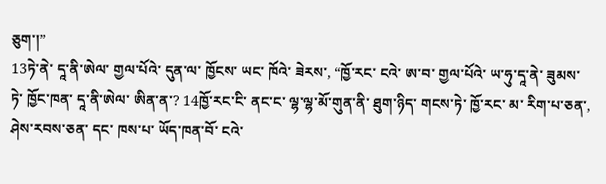ཅུག་།”
13ཏེ་ནེ་ དཱ་ནི་ཨེལ་ གྱལ་པོའེ་ དུན་ལ་ ཁྱོངས་ ཡང་ ཁོའེ་ ཟེརས་, “ཁྱོ་རང་ ངའེ་ ཨ་བ་ གྱལ་པོའེ་ ཡ་ཧུ་དཱ་ནེ་ ཟུམས་ཏེ་ ཁྱོང་ཁན་ དཱ་ནི་ཨེལ་ ཨིན་ན་? 14ཁྱོ་རང་ངི་ ནང་ང་ ལྷ་ལྷ་མོ་གུན་ནི་ ཐུག་ཉིད་ གངས་ཏེ་ ཁྱོ་རང་ མ་ རིག་པ་ཅན་, ཤེས་རབས་ཅན་ དང་ ཁས་པ་ ཡོད་ཁན་བོ་ ངའེ་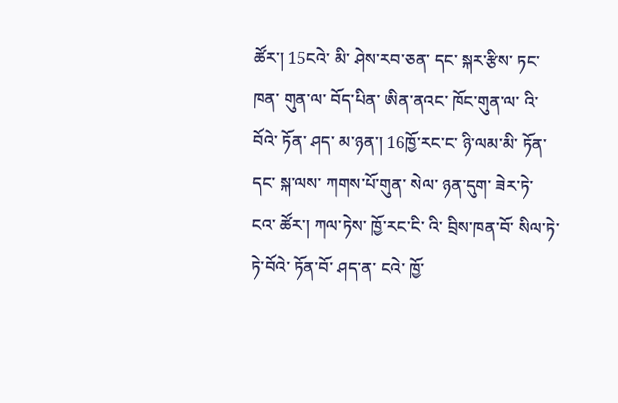ཚོར་། 15ངའེ་ མི་ ཤེས་རབ་ཅན་ དང་ སྐར་རྩིས་ ཏང་ཁན་ གུན་ལ་ བོད་པིན་ ཨིན་ནའང་ ཁོང་གུན་ལ་ འི་བོའེ་ ཏོན་ ཤད་ མ་ཉན་། 16ཁྱོ་རང་ང་ ཉི་ལམ་མི་ ཏོན་ དང་ སྐ་ལས་ ཀགས་པོ་གུན་ སེལ་ ཉན་དུག་ ཟེར་ཏེ་ ངའ་ ཚོར་། ཀལ་ཏེས་ ཁྱོ་རང་ངི་ འི་ བྲིས་ཁན་བོ་ སིལ་ཏེ་ ཏེ་བོའེ་ ཏོན་བོ་ ཤད་ན་ ངའེ་ ཁྱོ་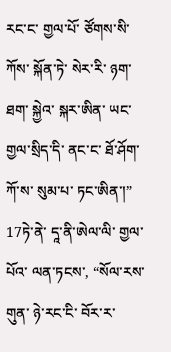རང་ང་ གྱལ་པོ་ ཙོགས་སི་ ཀོས་ སྐོན་ཏེ་ སེར་རི་ ཉག་ཐག་ སྐྱེའ་ སྐར་ཨིན་ ཡང་ གྱལ་སྲིད་དི་ ནང་ང་ ཐོ་ཤོག་ ཀོ་ས་ སུམ་པ་ ཏང་ཨིན་།”
17ཏེ་ནེ་ དཱ་ནི་ཨེལ་ལི་ གྱལ་པོའ་ ལན་ཏངས་, “སོལ་རས་གུན་ ཉེ་རང་ངི་ བོར་ར་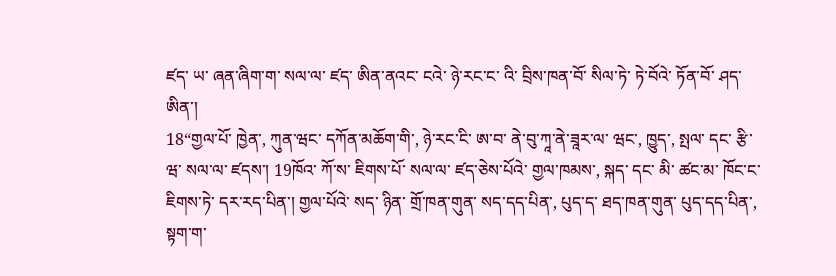ཛད་ ཡ་ ཞན་ཞིག་ག་ སལ་ལ་ ཛད་ ཨིན་ནའང་ ངའེ་ ཉེ་རང་ང་ འི་ བྲིས་ཁན་བོ་ སིལ་ཏེ་ ཏེ་བོའེ་ ཏོན་བོ་ ཤད་ཨིན་།
18“གྱལ་པོ་ ཁྱེན་, ཀུན་ཝང་ དཀོན་མཆོག་གི་, ཉེ་རང་ངི་ ཨ་བ་ ནེ་བུ་ཀཱ་ནེ་ཟཱར་ལ་ ཝང་, ཁྱུད་, སྤལ་ དང་ རྩི་ཝ་ སལ་ལ་ ཛདས་། 19ཁོའ་ ཀོ་ས་ ཇིགས་པོ་ སལ་ལ་ ཛད་ཅེས་པོའེ་ གྱལ་ཁམས་, སྐད་ དང་ མི་ ཚང་མ་ ཁོང་ང་ ཇིགས་ཏེ་ དར་རད་པིན་། གྱལ་པོའེ་ སད་ ཉིན་ གྲོ་ཁན་གུན་ སད་དད་པིན་, པུད་ད་ ཐད་ཁན་གུན་ པུད་དད་པིན་, སྟག་ག་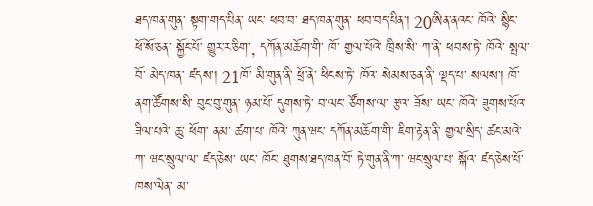ཐད་ཁན་གུན་ སྟག་གད་པིན་ ཡང་ ཕབ་བ་ ཐད་ཁན་གུན་ ཕབ་བད་པིན་། 20ཨིན་ནའང་ ཁོའེ་ སྙིང་ ཕོ་སོ་ཅན་ སྐྱོང་པོ་ གྱུར་ར་ཅིག་, དཀོན་མཆོག་གི་ ཁོ་ གྱལ་པོའེ་ ཁྲིས་སི་ ཀ་ནེ་ ཕབས་ཏེ་ ཁོའེ་ སྤལ་བོ་ མེད་ཁན་ ཛདས་། 21ཁོ་ མི་གུན་ནི་ ཕྲོ་ནེ་ ཕིངས་ཏེ་ ཁོའ་ སེམས་ཅན་ནི་ ལྡད་པ་ སལས་། ཁོ་ ནག་ཚོགས་སི་ བུང་བུ་གུན་ ཉམ་པོ་ དུགས་ཏེ་ བ་ལང་ ཙོགས་ལ་ རྩའ་ ཟོས་ ཡང་ ཁོའེ་ ཟུགས་པོའ་ ཟིལ་པའེ་ ཆུ་ ཕོག་ ནམ་ ཚག་པ་ ཁོའེ་ ཀུན་ཝང་ དཀོན་མཆོག་གི་ ཇིག་རྟེན་ནི་ གྱལ་སྲིད་ ཚང་མའེ་ཀ་ ཝང་སྲུལ་ལ་ ཛད་ཅེས་ ཡང་ ཁོང་ ཐུགས་ཐད་ཁན་བོ་ ཏེ་གུན་ནི་ཀ་ ཝང་སྲུལ་པ་ སྐོའ་ ཛད་ཅེས་པོ་ ཁས་ལེན་ མ་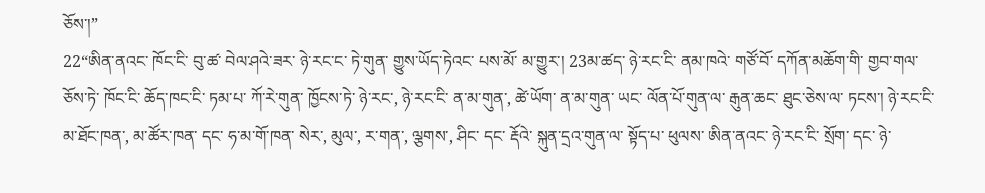ཅོས་།”
22“ཨིན་ནའང་ ཁོང་ངི་ བུ་ཚ་ བེལ་ཤའེ་ཟར་ ཉེ་རང་ང་ ཏེ་གུན་ གྱུས་ཡོད་ཏེའང་ པས་མོ་ མ་གྱུར་། 23མ་ཚད་ ཉེ་རང་ངི་ ནམ་ཁའེ་ གཙོ་བོ་ དཀོན་མཆོག་གི་ གྱབ་གལ་ ཅོས་ཏེ་ ཁོང་ངི་ ཆོད་ཁང་ངི་ ཏམ་པ་ ཀོ་རེ་གུན་ ཁྱོངས་ཏེ་ ཉེ་རང་, ཉེ་རང་ངི་ ན་མ་གུན་, ཚེ་ཡོག་ ན་མ་གུན་ ཡང་ ལོན་པོ་གུན་ལ་ རྒུན་ཆང་ ཐུང་ཅེས་ལ་ ཏངས་། ཉེ་རང་ངི་ མ་ཐོང་ཁན་, མ་ཚོར་ཁན་ དང་ ཧ་མ་གོ་ཁན་ སེར་, མུལ་, ར་གན་, ལྕགས་, ཤིང་ དང་ རྡོའེ་ སྐུན་དྲའ་གུན་ལ་ སྟོད་པ་ ཕུལས་ ཨིན་ནའང་ ཉེ་རང་ངི་ སྲོག་ དང་ ཉེ་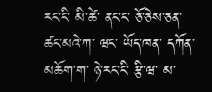རང་ངི་ མི་ཚེ་ ནང་ང་ ཅོ་ཅེས་ཅན་ ཚང་མའེ་ཀ་ ཝང་ ཡོད་ཁན་ དཀོན་མཆོག་ག་ ཉེ་རང་ངི་ རྩི་ཝ་ མ་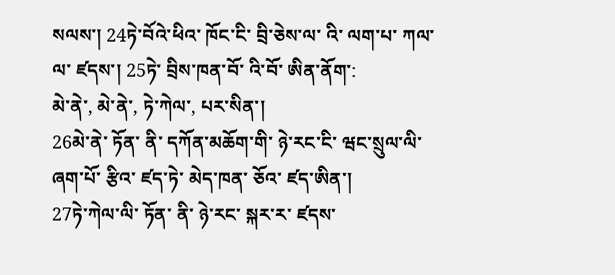སལས་། 24ཏེ་བོའེ་ཕིའ་ ཁོང་ངི་ བྲི་ཅེས་ལ་ འི་ ལག་པ་ ཀལ་ལ་ ཛདས་། 25ཏེ་ བྲིས་ཁན་བོ་ འི་བོ་ ཨིན་ནོག་:
མེ་ནེ་, མེ་ནེ་, ཏེ་ཀེལ་, པར་སིན་།
26མེ་ནེ་ ཏོན་ ནི་ དཀོན་མཆོག་གི་ ཉེ་རང་ངི་ ཝང་སྲུལ་ལི་ ཞག་པོ་ རྩིའ་ ཛད་ཏེ་ མེད་ཁན་ ཅོའ་ ཛད་ཨིན་།
27ཏེ་ཀེལ་ལི་ ཏོན་ ནི་ ཉེ་རང་ སྐར་ར་ ཛདས་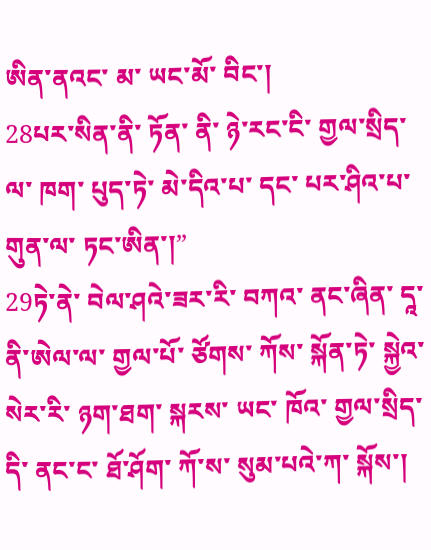ཨིན་ནའང་ མ་ ཡང་མོ་ བིང་།
28པར་སིན་ནི་ ཏོན་ ནི་ ཉེ་རང་ངི་ གྱལ་སྲིད་ལ་ ཁག་ པུད་ཏེ་ མེ་དིའ་པ་ དང་ པར་ཤིའ་པ་ གུན་ལ་ ཏང་ཨིན་།”
29ཏེ་ནེ་ བེལ་ཤའེ་ཟར་རི་ བཀའ་ ནང་ཞིན་ དཱ་ནི་ཨེལ་ལ་ གྱལ་པོ་ ཙོགས་ ཀོས་ སྐོན་ཏེ་ སྐྱེའ་ སེར་རི་ ཉག་ཐག་ སྐརས་ ཡང་ ཁོའ་ གྱལ་སྲིད་དི་ ནང་ང་ ཐོ་ཤོག་ ཀོ་ས་ སུམ་པའེ་ཀ་ སྐོས་།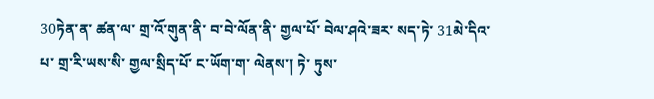30ཏེན་ན་ ཚན་ལ་ གྲ་འོ་གུན་ནི་ བ་བེ་ལོན་ནི་ གྱལ་པོ་ བེལ་ཤའེ་ཟར་ སད་ཏེ་ 31མེ་དིའ་པ་ གྲ་རི་ཡས་སི་ གྱལ་སྲིད་པོ་ ང་ཡོག་ག་ ལེནས་། ཏེ་ ཏུས་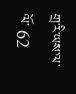གྲ་རི་ཡས་ལ་ ལོ་ 62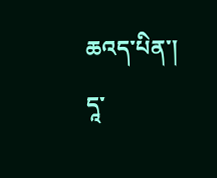ཆའད་པིན་།
དཱ་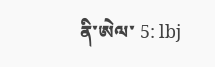ནི་ཨེལ་ 5: lbj